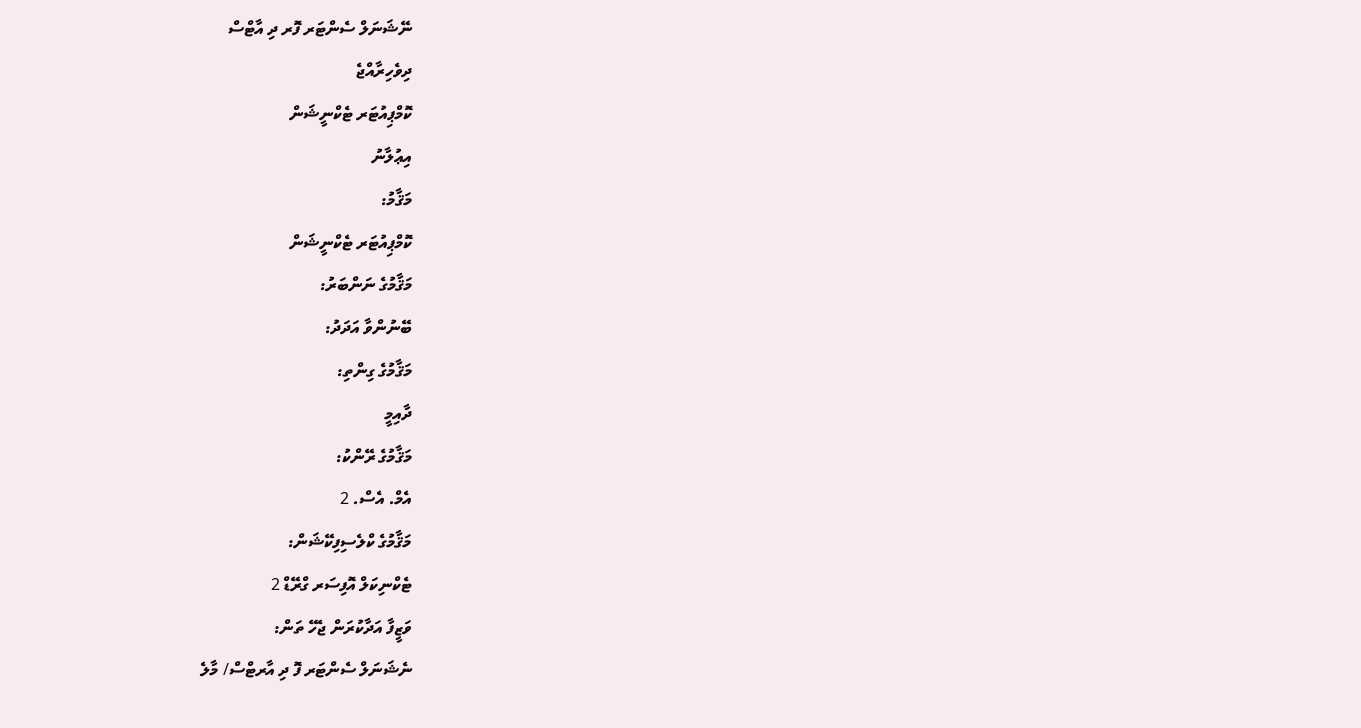ނޭޝަނަލް ސެންޓަރ ފޮރ ދި އާޓްސް
ދިވެހިރާއްޖެ
ކޮމްޕިއުޓަރ ޓެކްނީޝަން
އިޢުލާނު
މަޤާމު:
ކޮމްޕިއުޓަރ ޓެކްނީޝަން
މަޤާމުގެ ނަންބަރު:
ބޭނުންވާ އަދަދު:
މަޤާމުގެ ގިންތި:
ދާއިމީ
މަޤާމުގެ ރޭންކު:
އެމް. އެސް. 2
މަޤާމުގެ ކްލެސިފިކޭޝަން:
ޓެކްނިކަލް އޮފިސަރ ގްރޭޑް 2
ވަޒީފާ އަދާކުރަން ޖެހޭ ތަން:
ނެޝަނަލް ސެންޓަރ ފޮ ދި އާރޓްސް/ މާލެ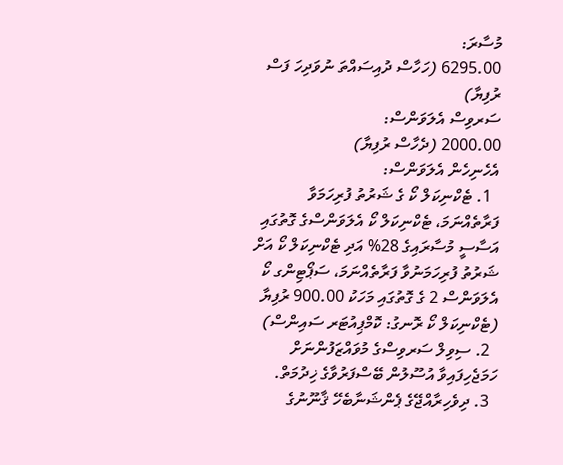މުސާރަ:
6295.00 (ހަހާސް ދުއިސައްތަ ނުވަދިހަ ފަސް ރުފިޔާ)
ސަރވިސް އެލަވަންސް:
2000.00 (ދެހާސް ރުފިޔާ)
އެހެނިހެން އެލަވަންސް:
  1. ޓެކްނިކަލް ކޯ ގެ ޝަރުތު ފުރިހަމަވާ ފަރާތެއްނަމަ، ޓެކްނިކަލް ކޯ އެލަވަންސްގެ ގޮތުގައި އަސާސީ މުސާރައިގެ 28% އަދި ޓެކްނިކަލް ކޯ އަށް ޝަރުތު ފުރިހަމަނުވާ ފަރާތެއްނަމަ، ސަޕޯޓިންގ ކޯ އެލަވަންސް 2 ގެ ގޮތުގައި މަހަކު 900.00 ރުފިޔާ (ޓެކްނިކަލް ކޯ ރޮނގު: ކޮމްޕިއުޓަރ ސައިންސް)
  2. ސިވިލް ސަރވިސްގެ މުވައްޒަފުންނަށް ހަމަޖެހިފައިވާ އުސޫލުން ބޭސްފަރުވާގެ ޚިދުމަތް.
  3. ދިވެހިރާއްޖޭގެ ޕެންޝަނާބެހޭ ޤާނޫނުގެ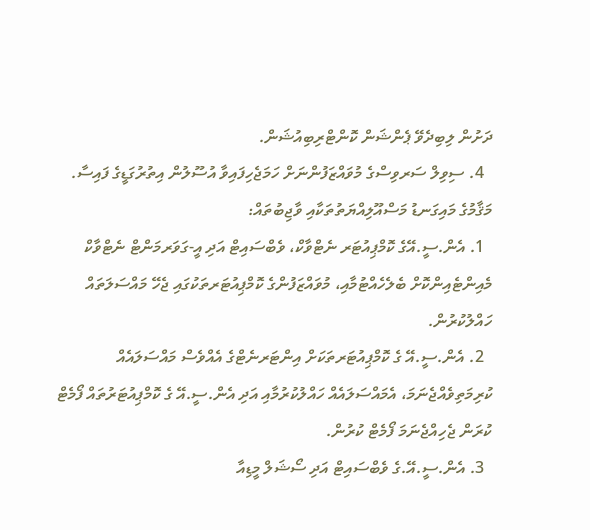ދަށުން ލިބިދެވޭ ޕެންޝަން ކޮންޓްރިބިއުޝަން.
  4. ސިވިލް ސަރވިސްގެ މުވައްޒަފުންނަށް ހަމަޖެހިފައިވާ އުސޫލުން އިތުރުގަޑީގެ ފައިސާ.
މަޤާމުގެ މައިގަނޑު މަސްއޫލިއްޔަތުތަކާއި ވާޖިބުތައް:
  1. އެން.ސީ.އޭގެ ކޮމްޕިއުޓަރ ނެޓްވާކް، ވެބްސައިޓް އަދި އީ-ގަވަރމަންޓް ނެޓްވާކް މެއިންޓެއިންކޮށް ބެލެހެއްޓުމާއި، މުވައްޒަފުންގެ ކޮމްޕިއުޓަރތަކުގައި ޖެހޭ މައްސަލަތައް ހައްލުކުރުން.
  2. އެން.ސީ.އޭ ގެ ކޮމްޕިއުޓަރތަކަށް އިންޓަރނެޓްގެ އެއްވެސް މައްސަލައެއް ކުރިމަތިވެއްޖެނަމަ، އެމައްސަލައެއް ހައްލުކުރުމާއި އަދި އެން.ސީ.އޭ ގެ ކޮމްޕިއުޓަރުތައް ފޯމެޓް ކުރަން ޖެހިއްޖެނަމަ ފޯމެޓް ކުރުން.
  3. އެން.ސީ.އޭ.ގެ ވެބްސައިޓް އަދި ސޯޝަލް މީޑިއާ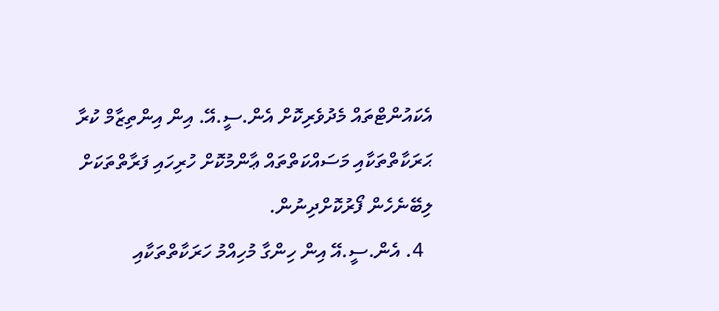އެކައުންޓްތައް މެދުވެރިކޮށް އެން.ސީ.އޭ. އިން އިންތިޒާމް ކުރާ ޙަރަކާތްތަކާއި މަސައްކަތްތައް ޢާންމުކޮށް ހުރިހައި ފަރާތްތަކަށް ލިބޭނެހެން ފޯރުކޮށްދިނުން.
  4. އެން.ސީ.އޭ އިން ހިންގާ މުހިއްމު ހަރަކާތްތަކާއި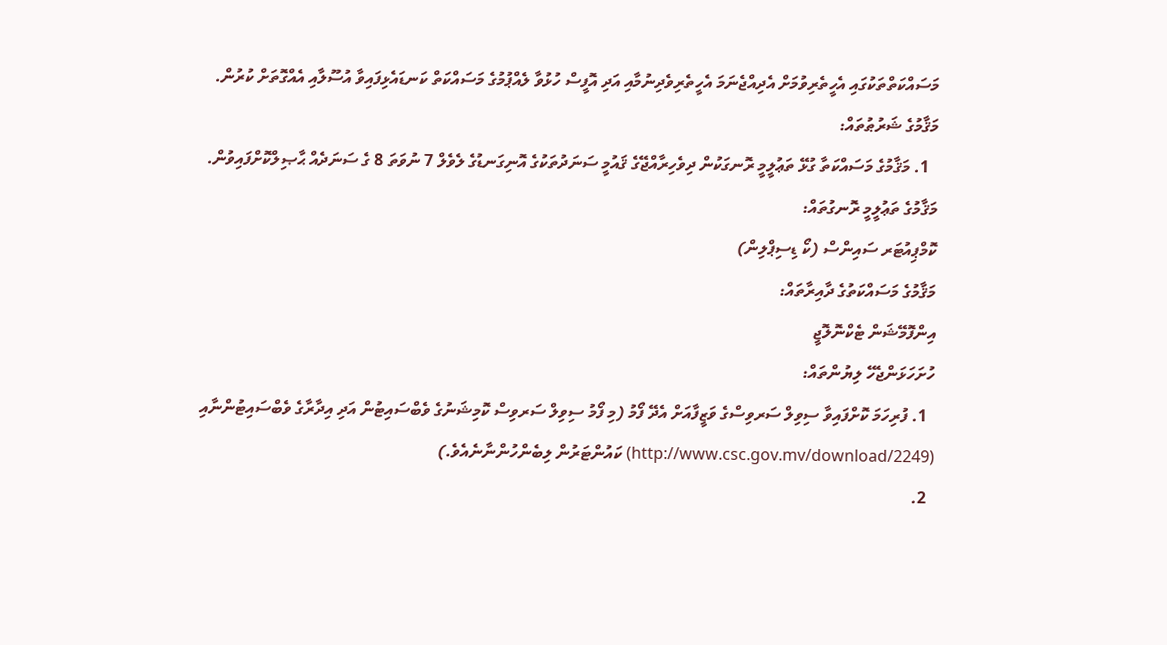މަސައްކަތްތަކުގައި އެހީތެރިވުމަށް އެދިއްޖެނަމަ އެހީތެރިވެދިނުމާއި އަދި އޮފީސް ހުޅުވާ ލެއްޕުމުގެ މަސައްކަތް ކަނޑައެޅިފައިވާ އުސޫލާއި އެއްގޮތަށް ކުރުން.
މަޤާމުގެ ޝަރުޠުތައް:
  1. މަޤާމުގެ މަސައްކަތާ ގުޅޭ ތަޢުލީމީ ރޮނގަކުން ދިވެހިރާއްޖޭގެ ޤައުމީ ސަނަދުތަކުގެ އޮނިގަނޑުގެ ލެވެލް 7 ނުވަތަ 8 ގެ ސަނަދެއް ޙާޞިލްކޮށްފައިވުން.
މަޤާމުގެ ތަޢުލީމީ ރޮނގުތައް:
ކޮމްޕިއުޓަރ ސައިންސް (ކޯ ޑިސިޕްލިން)
މަޤާމުގެ މަސައްކަތުގެ ދާއިރާތައް:
އިންފޮމޭޝަން ޓެކްނޮލޮޖީ
ހުށަހަޅަންޖެހޭ ލިޔުންތައް:
  1. ފުރިހަމަ ކޮށްފައިވާ ސިވިލް ސަރވިސްގެ ވަޒީފާއަށް އެދޭ ފޯމު (މި ފޯމު ސިވިލް ސަރވިސް ކޮމިޝަނުގެ ވެބްސައިޓުން އަދި އިދާރާގެ ވެބްސައިޓުންނާއި (http://www.csc.gov.mv/download/2249) ކައުންޓަރުން ލިބެންހުންނާނެއެވެ.)
  2.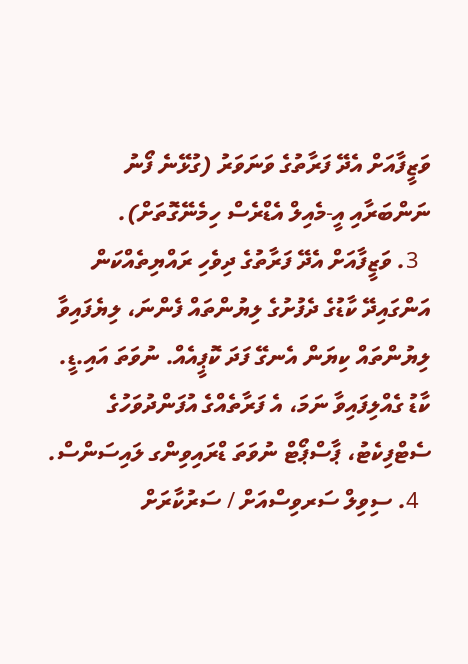ވަޒީފާއަށް އެދޭ ފަރާތުގެ ވަނަވަރު (ގުޅޭނެ ފޯނު ނަންބަރާއި އީ-މެއިލް އެޑްރެސް ހިމެނޭގޮތަށް).
  3. ވަޒީފާއަށް އެދޭ ފަރާތުގެ ދިވެހި ރައްޔިތެއްކަން އަންގައިދޭ ކާޑުގެ ދެފުށުގެ ލިޔުންތައް ފެންނަ، ލިޔެފައިވާ ލިޔުންތައް ކިޔަން އެނގޭ ފަދަ ކޮޕީއެއް. ނުވަތަ އައި.ޑީ. ކާޑު ގެއްލިފައިވާ ނަމަ، އެ ފަރާތެއްގެ އުފަންދުވަހުގެ ސެޓްފިކެޓު، ޕާސްޕޯޓް ނުވަތަ ޑްރައިވިންގ ލައިސަންސް.
  4. ސިވިލް ސަރވިސްއަށް / ސަރުކާރަށް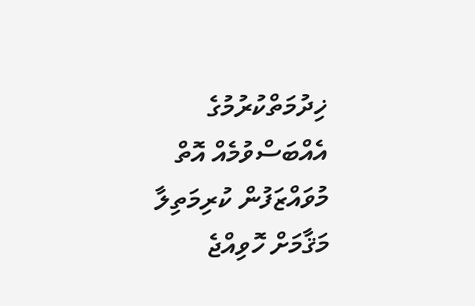ޚިދުމަތްކުރުމުގެ އެއްބަސްވުމެއް އޮތް މުވައްޒަފުން ކުރިމަތިލާ މަޤާމަށް ހޮވިއްޖެ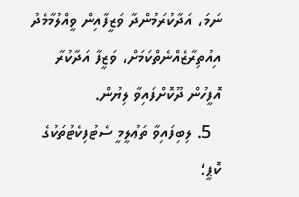ނަމަ، އަދާކުރަމުންދާ ވަޒީފާއިން ވީއްލުމާމެދު އިއުތިރާޒެއްނެތްކަމަށް، ވަޒީފާ އަދާކުރާ އޮފީހުން ދޫކޮށްފައިވާ ލިޔުން.
  5. ލިބިފައިވާ ތަޢުލީމީ ސެޓުފިކެޓުތަކުގެ ކޮޕީ؛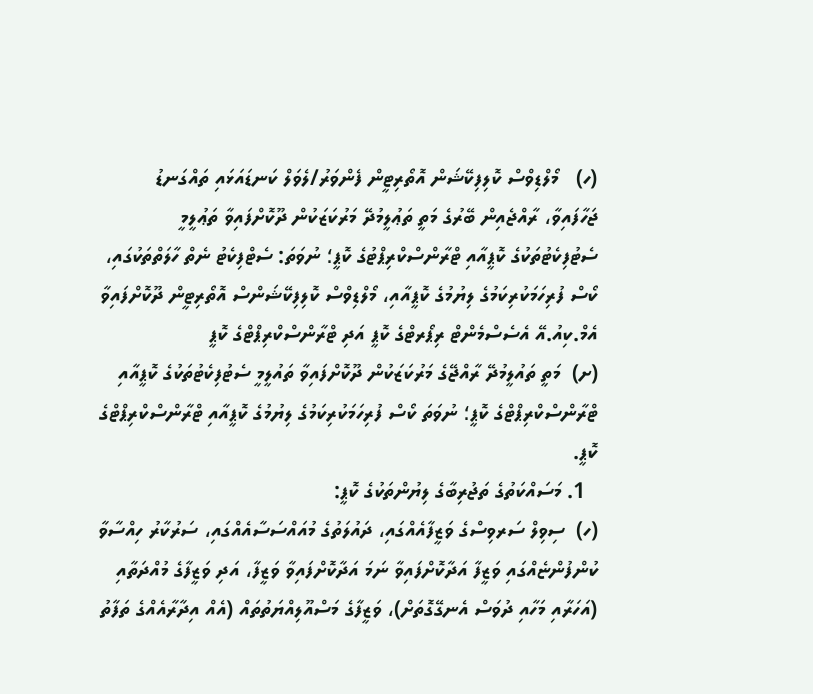(ހ)   މޯލްޑިވްސް ކޮލިފިކޭޝަން އޮތޯރިޓީން ފެންވަރު/ލެވަލް ކަނޑައަޅައި ތައްގަނޑު ޖަހާފައިވާ، ރާއްޖެއިން ބޭރުގެ މަތީ ތަޢުލީމުދޭ މަރުކަޒަކުން ދޫކޮށްފައިވާ ތަޢުލީމީ ސެޓުފިކެޓުތަކުގެ ކޮޕީއާއި ޓްރާންސްކްރިޕްޓުގެ ކޮޕީ؛ ނުވަތަ: ސެޓްފިކެޓު ނެތް ހާލަތްތަކުގައި، ކޯސް ފުރިހަމަކުރިކަމުގެ ލިޔުމުގެ ކޮޕީއާއި، މޯލްޑިވްސް ކޮލިފިކޭޝަންސް އޮތޯރިޓީން ދޫކޮށްފައިވާ އެމް.ކިއު.އޭ އެސެސްމެންޓް ރިޕޯރޓްގެ ކޮޕީ އަދި ޓްރާންސްކްރިޕްޓްގެ ކޮޕީ
(ށ)  މަތީ ތައުލީމުދޭ ރާއްޖޭގެ މަރުކަޒަކުން ދޫކޮށްފައިވާ ތައުލީމީ ސެޓުފިކެޓުތަކުގެ ކޮޕީއާއި ޓްރާންސްކްރިޕްޓްގެ ކޮޕީ؛ ނުވަތަ ކޯސް ފުރިހަމަކުރިކަމުގެ ލިޔުމުގެ ކޮޕީއާއި ޓްރާންސްކްރިޕްޓްގެ ކޮޕީ.
  1. މަސައްކަތުގެ ތަޖުރިބާގެ ލިޔުންތަކުގެ ކޮޕީ:
(ހ)  ސިވިލް ސަރވިސްގެ ވަޒީފާއެއްގައި، ދައުލަތުގެ މުއައްސަސާއެއްގައި، ސަރުކާރު ހިއްސާވާ ކުންފުންޏެއްގައި ވަޒީފާ އަދާކޮށްފައިވާ ނަމަ އަދާކޮށްފައިވާ ވަޒީފާ، އަދި ވަޒީފާގެ މުއްދަތާއި (އަހަރާއި މަހާއި ދުވަސް އެނގޭގޮތަށް)، ވަޒީފާގެ މަސްއޫލިއްޔަތުތައް (އެއް އިދާރާއެއްގެ ތަފާތު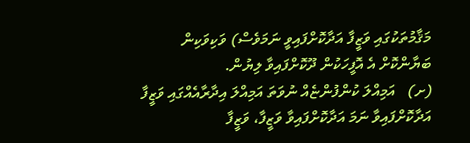މަޤާމުތަކުގައި ވަޒީފާ އަދާކޮށްފައިވީ ނަމަވެސް) ވަކިވަކިން ބަޔާންކޮށް އެ އޮފީހަކުން ދޫކޮށްފައިވާ ލިޔުން.
(ށ)   އަމިއްލަ ކުންފުންޏެއް ނުވަތަ އަމިއްލަ އިދާރާއެއްގައި ވަޒީފާ އަދާކޮށްފައިވާ ނަމަ އަދާކޮށްފައިވާ ވަޒީފާ، ވަޒީފާ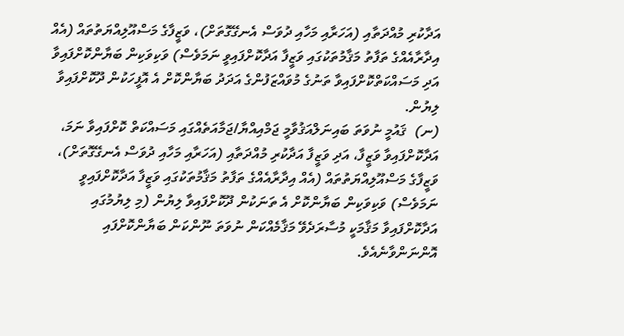އަދާކުރި މުއްދަތާއި (އަހަރާއި މަހާއި ދުވަސް އެނގޭގޮތަށް)، ވަޒީފާގެ މަސްއޫލިއްޔަތުތައް (އެއް އިދާރާއެއްގެ ތަފާތު މަޤާމުތަކުގައި ވަޒީފާ އަދާކޮށްފައިވީ ނަމަވެސް) ވަކިވަކިން ބަޔާންކޮށްފައިވާ އަދި މަސައްކަތްކޮށްފައިވާ ތަނުގެ މުވައްޒަފުންގެ އަދަދު ބަޔާންކޮށް އެ އޮފީހަކުން ދޫކޮށްފައިވާ ލިޔުން.
(ނ)  ޤައުމީ ނުވަތަ ބައިނަލްއަޤުވާމީ ޖަމްއިއްޔާ/ޖަމާއަތެއްގައި މަސައްކަތް ކޮށްފައިވާ ނަމަ، އަދާކޮށްފައިވާ ވަޒީފާ، އަދި ވަޒީފާ އަދާކުރި މުއްދަތާއި (އަހަރާއި މަހާއި ދުވަސް އެނގޭގޮތަށް)، ވަޒީފާގެ މަސްއޫލިއްޔަތުތައް (އެއް އިދާރާއެއްގެ ތަފާތު މަޤާމުތަކުގައި ވަޒީފާ އަދާކޮށްފައިވީ ނަމަވެސް) ވަކިވަކިން ބަޔާންކޮށް އެ ތަނަކުން ދޫކޮށްފައިވާ ލިޔުން (މި ލިޔުމުގައި އަދާކޮށްފައިވާ މަޤާމަކީ މުސާރަދެވޭ މަޤާމެއްކަން ނުވަތަ ނޫންކަން ބަޔާންކޮށްފައި އޮންނަންވާނެއެވެ.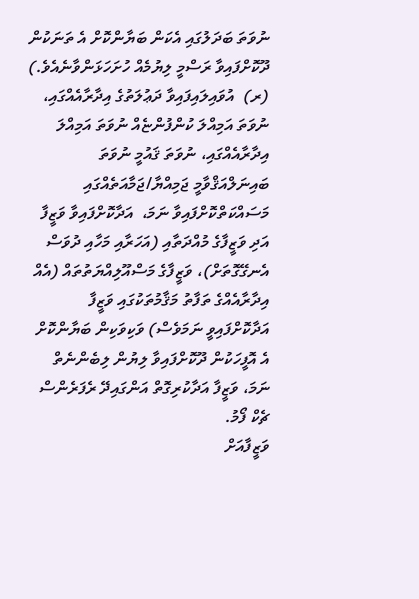ނުވަތަ ބަދަލުގައި އެކަން ބަޔާންކޮށް އެ ތަނަކުން ދޫކޮށްފައިވާ ރަސްމީ ލިޔުމެއް ހުށަހަޅަންވާނެއެވެ.)
(ރ)  އުވައިލައިފައިވާ ދަޢުލަތުގެ އިދާރާއެއްގައި، ނުވަތަ އަމިއްލަ ކުންފުންޏެއް ނުވަތަ އަމިއްލަ އިދާރާއެއްގައި، ނުވަތަ ޤައުމީ ނުވަތަ ބައިނަލްއަޤްވާމީ ޖަމިއްޔާ/ޖަމާއަތެއްގައި މަސައްކަތްކޮށްފައިވާ ނަމަ،  އަދާކޮށްފައިވާ ވަޒީފާ އަދި ވަޒީފާގެ މުއްދަތާއި (އަހަރާއި މަހާއި ދުވަސް އެނގޭގޮތަށް)، ވަޒީފާގެ މަސްއޫލިއްޔަތުތައް (އެއް އިދާރާއެއްގެ ތަފާތު މަޤާމުތަކުގައި ވަޒީފާ އަދާކޮށްފައިވީ ނަމަވެސް) ވަކިވަކިން ބަޔާންކޮށް އެ އޮފީހަކުން ދޫކޮށްފައިވާ ލިޔުން ލިބެންނެތް ނަމަ، ވަޒީފާ އަދާކުރިގޮތް އަންގައިދޭ ރެފަރެންސް ޗެކް ފޯމު.
ވަޒީފާއަށް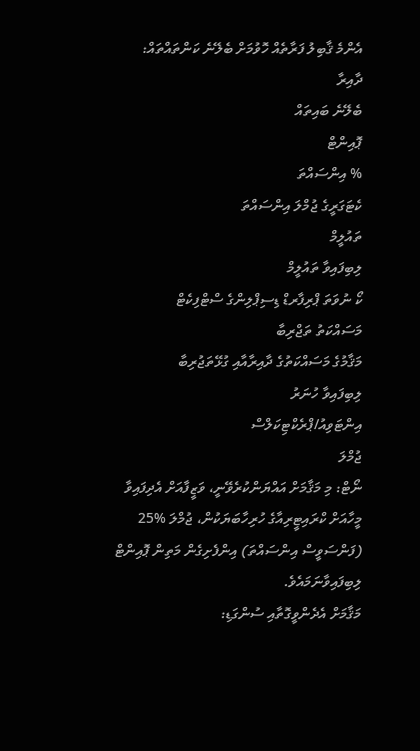އެންމެ ޤާބިލު ފަރާތެއް ހޮވުމަށް ބެލޭނެ ކަންތައްތައް:
ދާއިރާ
ބެލޭނެ ބައިތައް
ޕޮއިންޓް
% އިންސައްތަ
ކެޓަގަރީގެ ޖުމްލަ އިންސައްތަ
ތައުލީމް
ލިބިފައިވާ ތައުލީމް
ކޯ ނުވަތަ ޕްރިފާރޑް ޑިސިޕްލިންގެ ސްޓްފިކެޓް
މަސައްކަތު ތަޖްރިބާ
މަޤާމުގެ މަސައްކަތުގެ ދާއިރާއާއި ގުޅޭތަޖުރިބާ
ލިބިފައިވާ ހުނަރު
އިންޓަވިއު/ޕްރެކްޓިކަލްސް
ޖުމްލަ
ނޯޓް: މި މަޤާމަށް އައްޔަންކުރެވޭނީ، ވަޒީފާއަށް އެދިފައިވާ މީހާއަށް ކްރައިޓީރިއާގެ ހުރިހާބަޔަކުން، ޖުމްލަ %25 (ފަންސަވީސް އިންސައްތަ) އިންފެށިގެން މަތިން ޕޮއިންޓް ލިބިފައިވާނަމައެވެ.
މަޤާމަށް އެދެންވީގޮތާއި ސުންގަޑި: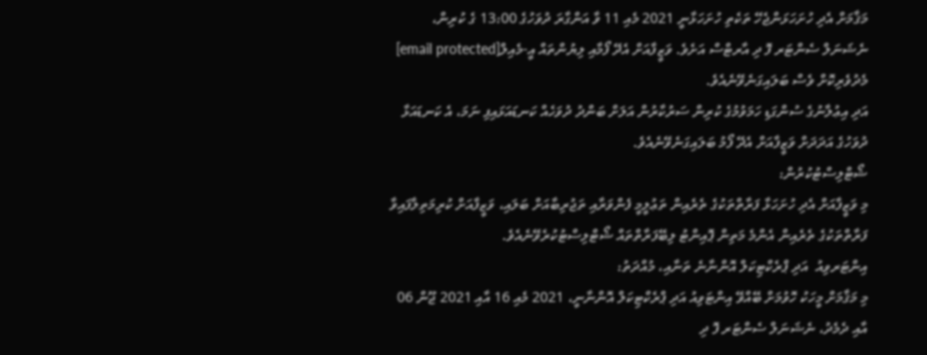މަޤާމަށް އެދި ހުށަހަޅަންޖެހޭ ތަކެތި ހުށަހަޅާނީ 2021 މެއި 11 ވާ އަންގާރަ ދުވަހުގެ 13:00 ގެ ކުރިން، ނެޝަނަލް ސެންޓަރ ފޮ ދި އާރޓްސް އަށެވެ. ވަޒީފާއަށް އެދޭ ފޯމާއި ލިޔުންތައް އީ-މެއިލް[email protected]  މެދުވެރިކޮށް ވެސް ބަލައިގަނެވޭނެއެވެ.
އަދި އިޢުލާނުގެ ސުންގަޑި ހަމަވުމުގެ ކުރިން ސަރުކާރުން އަލަށް ބަންދު ދުވަހެއް ކަނޑައަޅައިފި ނަމަ، އެ ކަނޑައަޅާ  ދުވަހުގެ އަދަދަށް ވަޒީފާއަށް އެދޭ ފޯމު ބަލައިގަނެވޭނެއެވެ.
ޝޯޓްލިސްޓުކުރުން:
މި ވަޒީފާއަށް އެދި ހުށަހަޅާ ފަރާތްތަކުގެ ތެރެއިން ތަޢުލީމީ ފެންވަރާއި ތަޖުރިބާއަށް ބަލައި، ވަޒީފާއަށް ކުރިމަތިލާފައިވާ ފަރާތްތަކުގެ ތެރެއިން އެންމެ މަތިން ޕޮއިންޓު ލިބޭފަރާތްތައް ޝޯޓްލިސްޓުކުރެވޭނެއެވެ.
އިންޓަރވިއު  އަދި ޕްރެކްޓިކަލް އޮންނާނެ ތަނާއި، މުއްދަތު:
މި މަޤާމަށް މީހަކު ހޮވުމަށް ބޭއްވޭ އިންޓަވިއު އަދި ޕްރެކްޓިކަލް އޮންނާނީ، 2021 މެއި 16 އާއި 2021 ޖޫން 06 އާއި ދެމެދު، ނެޝަނަލް ސެންޓަރ ފޮ ދި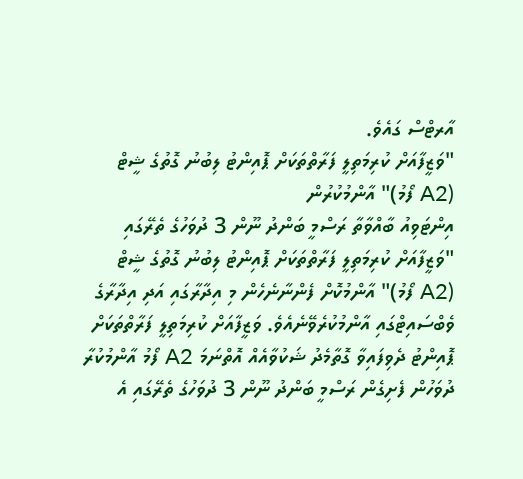އާރޓްސް ގައެވެ.
"ވަޒީފާއަށް ކުރިމަތިލީ ފަރާތްތަކަށް ޕޮއިންޓު ލިބުނު ގޮތުގެ ޝީޓް (A2 ފޯމު)" އާންމުކުރުން
އިންޓަވިއު ބާއްވާތާ ރަސްމީ ބަންދު ނޫން 3 ދުވަހުގެ ތެރޭގައި "ވަޒީފާއަށް ކުރިމަތިލީ ފަރާތްތަކަށް ޕޮއިންޓު ލިބުނު ގޮތުގެ ޝީޓް (A2 ފޯމު)" އާންމުކޮށް ފެންނާނެހެން މި އިދާރާގައި އަދި އިދާރާގެ ވެބްސައިޓްގައި އާންމުކުރެވޭނެއެވެ. ވަޒީފާއަށް ކުރިމަތިލީ ފަރާތްތަކަށް ޕޮއިންޓު ދެވިފައިވާ ގޮތާމެދު ޝަކުވާއެއް އޮތްނަމަ A2 ފޯމު އާންމުކުރާ ދުވަހުން ފެށިގެން ރަސްމީ ބަންދު ނޫން 3 ދުވަހުގެ ތެރޭގައި އެ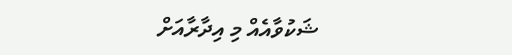ޝަކުވާއެއް މި އިދާރާއަށް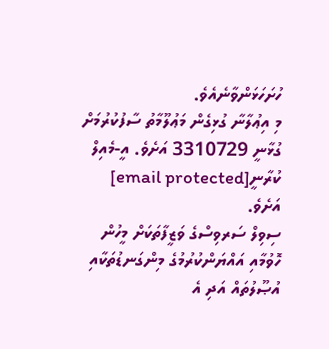ހުށަހަޅަންވާނެއެވެ.
މި އިޢުލާނާ ގުޅިގެން މަޢުލޫމާތު ސާފުކުރުމަށް ގުޅާނީ 3310729 އަށެވެ. އީ-މެއިލް ކުރާނީ[email protected]  އަށެވެ.
ސިވިލް ސަރވިސްގެ ވަޒީފާތަކަށް މީހުން ހޮވުމާއި އައްޔަންކުރުމުގެ މިންގަނޑުތަކާއި އުޞޫލުތައް އަދި އެ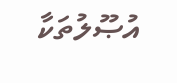އުޞޫލުތަކާ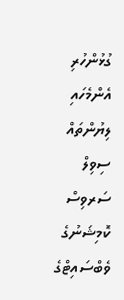ގުޅުންހުރި އެންމެހައި ލިޔުންތައް ސިވިލް ސަރވިސް ކޮމިޝަނުގެ ވެބްސައިޓްގެ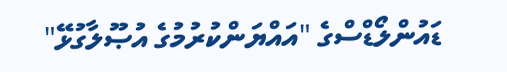ޑައުންލޯޑްސްގެ "އައްޔަންކުރުމުގެ އުޞޫލާގުޅޭ"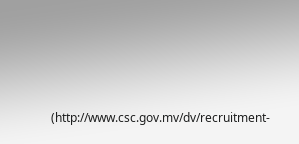(http://www.csc.gov.mv/dv/recruitment-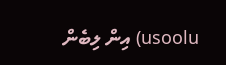usoolu) އިން ލިބެން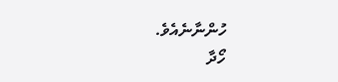ހުންނާނެއެވެ.
ހޯދާ